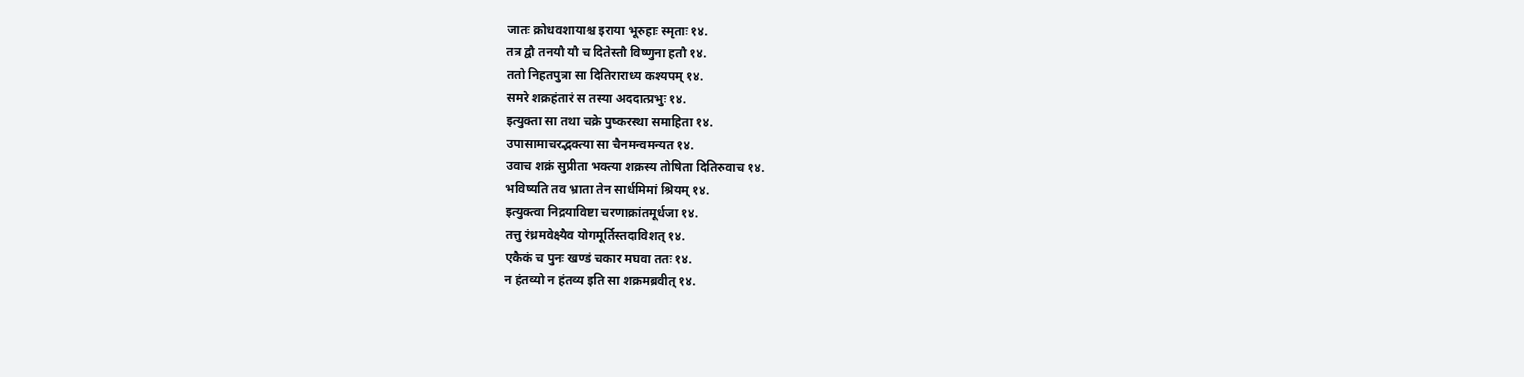जातः क्रोधवशायाश्च इराया भूरुहाः स्मृताः १४.
तत्र द्वौ तनयौ यौ च दितेस्तौ विष्णुना हतौ १४.
ततो निहतपुत्रा सा दितिराराध्य कश्यपम् १४.
समरे शक्रहंतारं स तस्या अददात्प्रभुः १४.
इत्युक्ता सा तथा चक्रे पुष्करस्था समाहिता १४.
उपासामाचरद्भक्त्या सा चैनमन्वमन्यत १४.
उवाच शक्रं सुप्रीता भक्त्या शक्रस्य तोषिता दितिरुवाच १४.
भविष्यति तव भ्राता तेन सार्धमिमां श्रियम् १४.
इत्युक्त्वा निद्रयाविष्टा चरणाक्रांतमूर्धजा १४.
तत्तु रंध्रमवेक्ष्यैव योगमूर्तिस्तदाविशत् १४.
एकैकं च पुनः खण्डं चकार मघवा ततः १४.
न हंतव्यो न हंतव्य इति सा शक्रमब्रवीत् १४.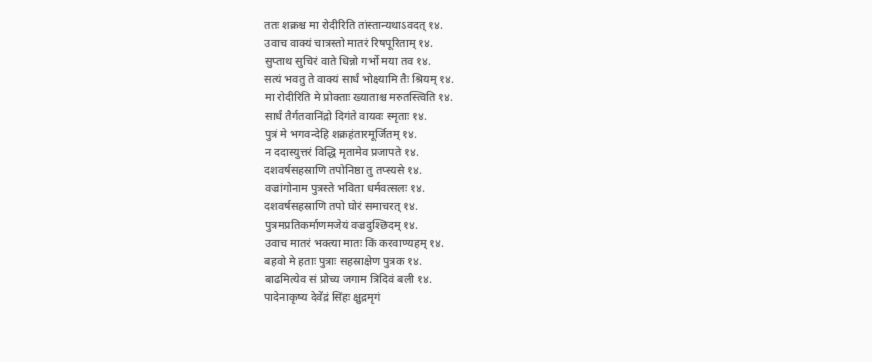ततः शक्रश्च मा रोदीरिति तांस्तान्यथाऽवदत् १४.
उवाच वाक्यं चात्रस्तो मातरं रिषपूरिताम् १४.
सुप्ताथ सुचिरं वाते धिन्नो गर्भो मया तव १४.
सत्यं भवतु ते वाक्यं सार्धं भोक्ष्यामि तैः श्रियम् १४.
मा रोदीरिति मे प्रोक्ताः ख्याताश्च मरुतस्त्विति १४.
सार्धं तैर्गतवानिंद्रो दिगंते वायवः स्मृताः १४.
पुत्रं मे भगवन्देहि शक्रहंतारमूर्जितम् १४.
न ददास्युत्तरं विद्धि मृतामेव प्रजापते १४.
दशवर्षसहस्राणि तपोनिष्ठा तु तप्स्यसे १४.
वज्रांगोनाम पुत्रस्ते भविता धर्मवत्सलः १४.
दशवर्षसहस्राणि तपो घोरं समाचरत् १४.
पुत्रमप्रतिकर्माणमजेयं वज्रदुश्छिदम् १४.
उवाच मातरं भक्त्या मातः किं करवाण्यहम् १४.
बहवो मे हताः पुत्राः सहस्राक्षेण पुत्रक १४.
बाढमित्येव सं प्रोच्य जगाम त्रिदिवं बली १४.
पादेनाकृष्य देवेंद्रं सिंहः क्षुद्रमृगं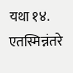यथा १४.
एतस्मिन्नंतरे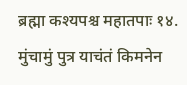ब्रह्मा कश्यपश्च महातपाः १४.
मुंचामुं पुत्र याचंतं किमनेन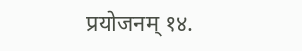प्रयोजनम् १४.